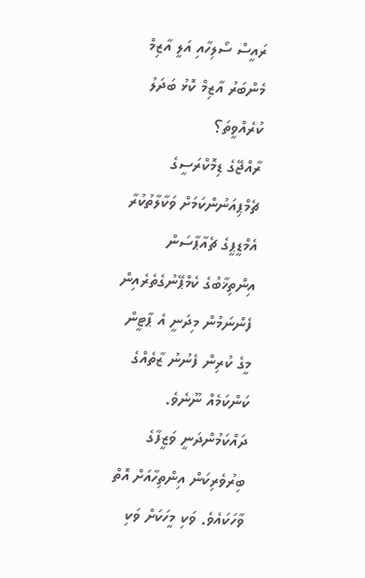ރައީސް ސޯލިހާއި އަލީ އާޒިމް
މެންބަރު އާޒިމް ކޮޅު ބަދަލު ކުރެއްވީތަ؟
ރާއްޖޭގެ ޑިމޮކްރަސީގެ ޗެމްޕިއަނުންކަމަށް ވަކާލާތުކުރާ އެމްޑީޕީގެ ޗެއާޕާސަން އިންތިޚާބުގެ ކެމްޕޭނުގެތެރެއިން ފެންނަމުން މިދަނީ އެ ޕާޓީން މީގެ ކުރިން ފެނުނު ޒާތެއްގެ ކަންކަމެއް ނޫނެވެ. ދައްކަމުންދަނީ ވަޒީފާގެ ބިރުވެރިކަން އިންތިހާއަށް އޮތް ވާހަކައެވެ. ވަކި މީހަކަށް ވަކި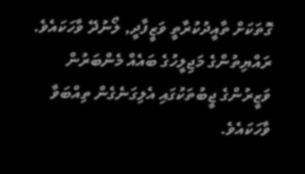ގޮތަކަށް ތާއީދުކުރާތީ ވަޒީފާދީ, ލޯނުދޭ ވާހަކައެވެ. ރައްޔިތުންގެ މަޖިލީހުގެ ބައެއް މެންބަރުން ވަޒީރުންގެ ޖީބުތަކުގައި އެލިގަނެގެން ތިއްބަވާ ވާހަކައެވެ.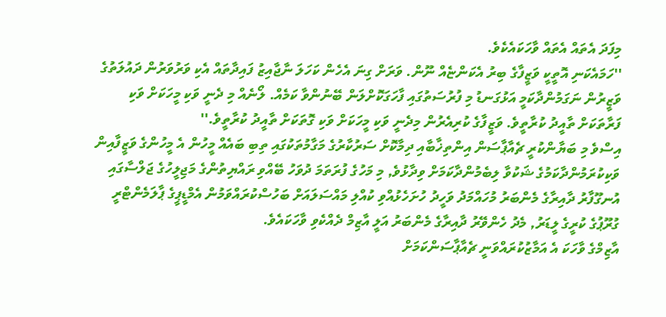މިފަދަ އެތައް އެތައް ވާހަކައެކެވެ.
''ހަމައެކަނި އޮތީކީ ވަޒީފާގެ ބިރު އެކަންޏެއް ނޫން. ވަރަށް ގިނަ އެހެން ކަހަލަ ނާޖާއިޒު ފައިދާތައް އެކި ވަރުވަރުން ދައުލަތުގެ ވަޒީރުން ނަގަމުންދާކަމީ އަޅުގަނޑު މި ފުރުސަތުގައި ފާހަގަކޮށްލަން ބޭނުންވާ ކަމެއް. ލޯނެއް މި ދެނީ ވަކި މީހަކަށް ވަކި ފަރާތަކަށް ތާއީދު ކުރާތީވެ. ވަޒީފާގެ ކުރިއެރުން މިދެނީ ވަކި މީހަކަށް ވަކި ގޮތަކަށް ތާއީދު ކުރާތީވެ.''
އިސްވެ މި ބަޔާންކުރީ ޗެއާޕާސަން އިންތިޚާބާއި ދިމާކޮށް ސަރުކާރުގެ މަގާމުތަކުގައި ތިބި ބައެއް މީހުން އެ މީހުންގެ ވަޒީފާއިން ވަކިކުރަމުންދާކަމުގެ ޝަކުވާ ލިބެމުންދާކަމަށް ވިދާޅުވެ, މި މަހުގެ ފުރަތަމަ ދުވަހު ބޭއްވި ރައްޔިތުންގެ މަޖިލީހުގެ ޖަލްސާގައި އުނގޫފާރު ދާއިރާގެ މެންބަރު މުހައްމަދު ވަހީދު ހުށަހެޅުއްވި ކުއްލި މައްސަލައަށް ބަހުސްކުރައްވަމުން އެމްޑީޕީގެ ޕާލަމެންޓްރީ ގުރޫޕުގެ ކުރީގެ ލީޑަރު, މެދު ހެންވޭރު ދާއިރާގެ މެންބަރު އަލީ އާޒިމް ދެއްކެވި ވާހަކައެވެ.
އާޒިމްގެ ވާހަކަ އެ އަމާޒުކުރައްވަނީ ޗެއާޕާސަންކަމަށް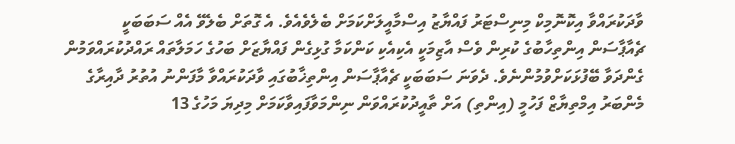ވާދަކުރައްވާ އިކޮނޮމިކް މިނިސްޓަރު ފައްޔާޒު އިސްމާއީލަށްކަމަށް ބެލެވެއެވެ. އެ ގޮތަށް ބެލެވޭ އެއް ސަބަބަކީ ޗެއާޕާސަން އިންތިހާބުގެ ކުރިން ވެސް އާޒިމަކީ އެކިއެކި ކަންކަމާ ގުޅިގެން ފައްޔާޒަށް ބަހުގެ ހަމަލާތައް ރައްދުކުރައްވަމުން ގެންދަވާ ބޭފުޅަކަށްވުމުންނެވެ. ދެވަނަ ސަބަބަކީ ޗެއާޕާސަން އިންތިޚާބުގައި ވާދަކުރައްވާ މާފަންނު އުތުރު ދާއިރާގެ މެންބަރު އިމްތިޔާޒް ފަހުމީ (އިންތި) އަށް ތާއީދުކުރައްވަން ނިންމަވާފައިވާކަމަށް މިދިޔަ މަހުގެ 13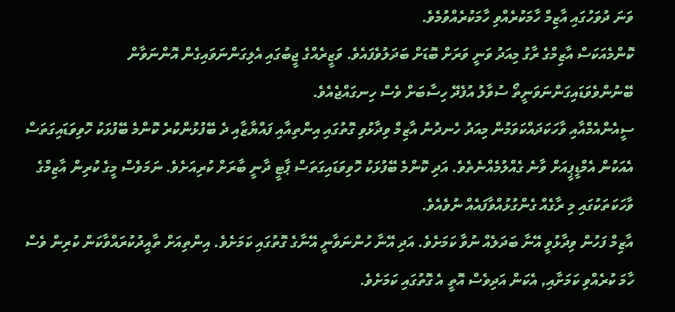ވަނަ ދުވަހުގައި އާޒިމް ހާމަކުރެއްވި ހާމަކުރެއްވުމެވެ.
ކޮންމެއަކަސް އާޒިމްގެ ރާގު މިއަދު ވަނީ ވަރަށް ބޮޑަށް ބަދަލުވެފައެވެ. ވަޒީރެއްގެ ޖީބުގައި އެލިގަންނަވައިގެން އޮންނަވާން ބޭނުންވެވަޑައިގަންނަވަނީތޯ ސުވާލު އުފެދޭ ހިސާބަށް ވެސް ހިނގައްޖެއެވެ.
ސީއެންއެމްއާއި ވާހަކަދައްކަވަމުން މިއަދު ހެނދުނު އާޒިމް ވިދާޅުވި ގޮތުގައި އިންތިއާއި ފައްޔާޒާއި ދެ ބޭފުޅުންކުރެ ކޮންމެ ބޭފުޅަކު ހޮވިވަޑައިގަތަސް އެއަކުން އެމްޑީޕީއަށް ވާނެ ގެއްލުމެއްނެތެވެ. އަދި ކޮންމެ ބޭފުޅަކު ހޮވިވަޑައިގަތަސް ޕާޓީ ދާނީ ބާރަށް ކުރިއަށެވެ. ނަމަވެސް މީގެ ކުރިން އާޒިމްގެ ވާހަކަތަކުގައި މި ރާގެއް ގެންގުޅުއްވާފައެއް ނުވެއެވެ.
އާޒިމް ފަހުން ވިދާޅުވީ އޭނާ ބަދަލެއް ނުވާ ކަމަށެވެ. އަދި އޭނާ ހުންނަވާނީ އޭނާގެ ގޮތުގައި ކަމަށެވެ. އިންތިއަށް ތާއީދުކުރައްވާކަން ކުރިން ވެސް ހާމަ ކުރެއްވި ކަމަށާއި, އެކަން އަދިވެސް އޮތީ އެ ގޮތުގައި ކަމަށެވެ.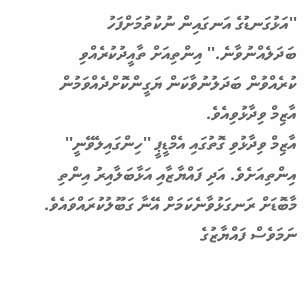''އަޅުގަނޑުގެ އަނގައިން ނުކުތުމަށްފަހު ބަދަލެއްނުވާނެ.'' އިންތިއަށް ތާއީދުކުރެއްވި ކުރެއްވުން ބަދަލުނުވާކަން ޔަގީންކޮށްދެއްވަމުން އާޒިމް ވިދާޅުވިއެވެ.
އާޒިމް ވިދާޅުވި ގޮތުގައި އެމްޑީޕީ ''ހިންގައިލެވޭނީ'' އިންތިއަށެވެ. އަދި ފައްޔާޒާއި އަޅާބަލާއިރު އިންތި މާބޮޑަށް ރަނގަޅުވާނެކަމަށް އޭނާ ގަބޫލުކުރައްވައެވެ. ނަމަވެސް ފައްޔާޒުގެ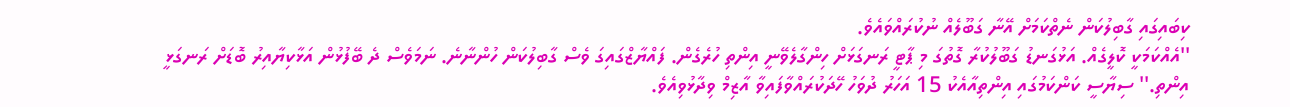ކިބައިގައި ގާބިލުކަން ނެތްކަމަށް އޭނާ ގަބޫލެއް ނުކުރައްވައެވެ.
''އެއްކަމަކީ ކޮލީގެއް. އަޅުގަނޑު ގަބޫލުކުރާ ގޮތުގަ މި ޕާޓީ ރަނގަޅަށް ހިންގާލެވޭނީ އިންތި ހުރެގެން. ފައްޔާޒްގައިގަ ވެސް ގާބިލުކަން ހުންނާނެ. ނަމަވެސް ދެ ބޭފުޅުން އަޅާކިޔާއިރު ބޮޑަށް ރަނގަޅީ އިންތި.'' ސިޔާސީ ކަންކަމުގައި އިންތިއާއެކު 15 އަހަރު ދުވަހު ހޭދަކުރައްވާފައިވާ އާޒިމް ވިދާޅުވިއެވެ.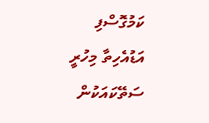ކަމުގޮސްފި
އަޑުއެހިތާ މިހުރީ
ސަތޭކައަކުން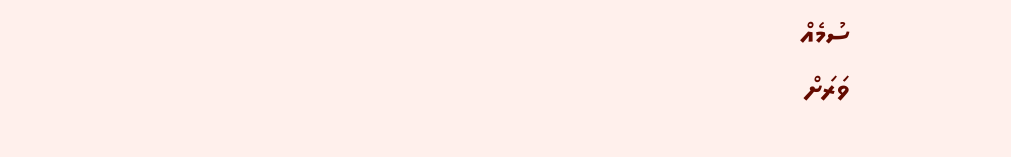ސުމެއް
ވަރަށް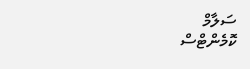ސަލާމް
ކޮމެންޓްސް